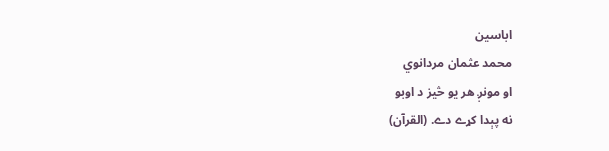اباسين
محمد عثمان مردانوي
او مونږ هر يو څيز د اوبو
نه پېدا کړے دے. (القرآن)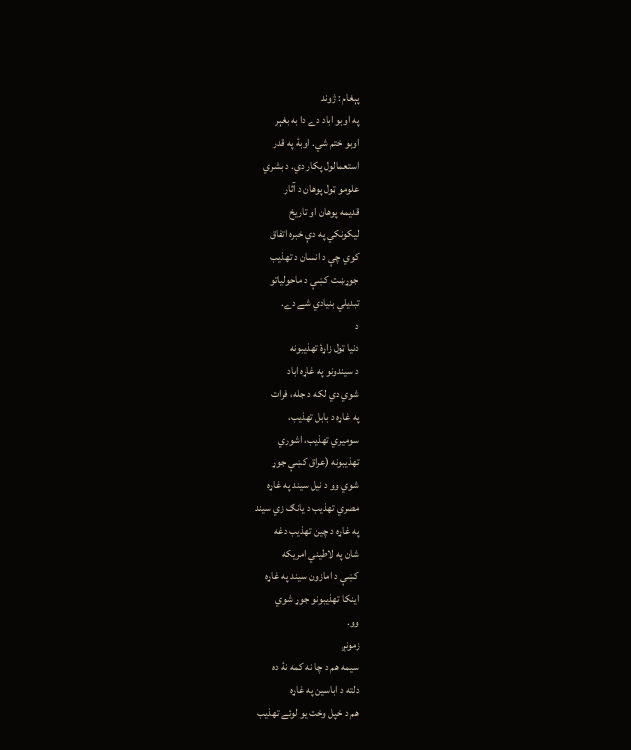پېغام : ژوند
په اوبو اباد دے دا به بغېر
اوبو ختم شي. اوبۀ په قدر
استعمالول پکار دي. د بشري
علومو ټول پوهان د آثار
قديمه پوهان او تاريخ
ليکونکي په دې خبره اتفاق
کوي چې د انسان د تهذيب
جوړښت کښې د ماحولياتو
تبديلي بنيادي شے دے.
د
دنيا ټول زاړۀ تهذيبونه
د سيندونو په غاړه اباد
شوي دي لکه د جله، فرات
په غاړه د بابل تهذيب،
سوميري تهذيب، اشوري
تهذيبونه (عراق کښې جوړ
شوي وو د نيل سيند په غاړه
مصري تهذيب د يانګ زي سيند
په غاړه د چين تهذيب دغه
شان په لاطيني امريکه
کښې د امازون سيند په غاړه
اينکا تهذيبونو جوړ شوي
وو.
زمونږ
سيمه هم د چا نه کمه نۀ ده
دلته د اباسين په غاړه
هم د خپل وخت يو لوئے تهذيب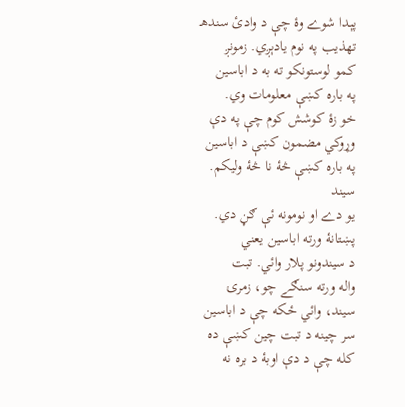پېدا شوے وۀ چې د وادئ سندهـ
تهذيب په نوم يادېږي. زمونږ
کمو لوستونکو ته به د اباسين
په باره کښې معلومات وي.
خو زۀ کوشش کوم چې په دې
وړوکي مضمون کښې د اباسين
په باره کښې څۀ نا څۀ وليکم.
سيند
يو دے او نومونه ئې ګڼ دي.
پښتانۀ ورته اباسين يعني
د سيندونو پلار وائي. تبت
واله ورته سنګے چو، زمرۍ
سيند، وائي ځکه چې د اباسين
سر چينه د تبت چين کښې ده
کله چې د دې اوبۀ د بره نه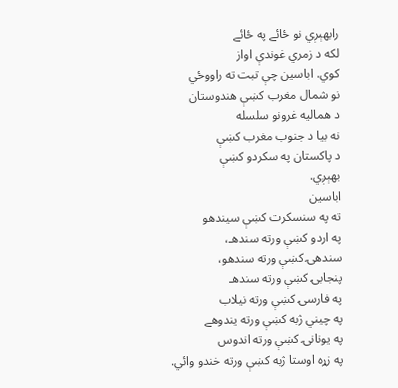رابهېږي نو ځائے په ځائے
لکه د زمري غوندې اواز
کوي. اباسين چې تبت ته راووځي
نو شمال مغرب کښې هندوستان
د هماليه غرونو سلسله
نه بيا د جنوب مغرب کښې
د پاکستان په سکردو کښې
بهېږي.
اباسين
ته په سنسکرت کښې سيندهو
په اردو کښې ورته سندهـ،
سندهۍ کښې ورته سندهو،
پنجابۍ کښې ورته سندهـ
په فارسۍ کښې ورته نيلاب
په چيني ژبه کښې ورته يندوهے
په يونانۍ کښې ورته اندوس
په زړه اوستا ژبه کښې ورته خندو وائي.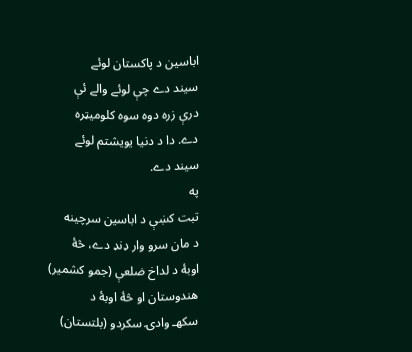اباسين د پاکستان لوئے
سيند دے چې لوئے والے ئې
درې زره دوه سوه کلوميټره
دے. دا د دنيا يويشتم لوئے
سيند دے.
په
تبت کښې د اباسين سرچينه
د مان سرو وار ډنډ دے، څۀ
اوبۀ د لداخ ضلعې (جمو کشمير)
هندوستان او څۀ اوبۀ د
سکهـ وادۍ سکردو (بلتستان)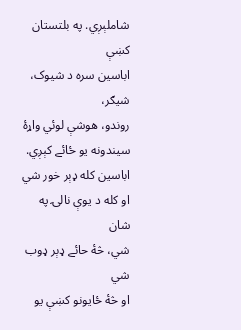شاملېږي. په بلتستان کښې
اباسين سره د شيوک، شيګر،
روندو، هوشې لوئي واړۀ
سيندونه يو ځائے کېږي.
اباسين کله ډېر خور شي
او کله د يوې نالۍ په شان
شي، څۀ حائے ډېر ډوب شي
او څۀ ځايونو کښې يو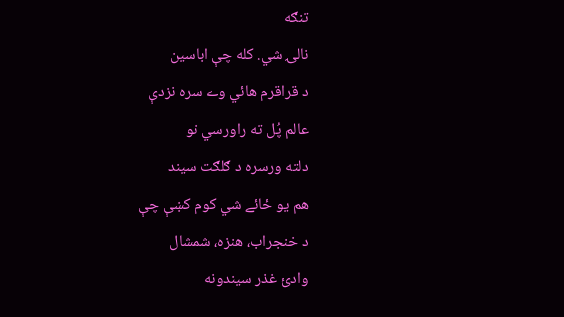تنګه
نالۍ شي. کله چې اباسين
د قراقرم هائي وے سره نزدې
عالم پُل ته راورسي نو
دلته ورسره د ګلګت سيند
هم يو ځائے شي کوم کښې چې
د خنجراب، هنزه، شمشال
وادئ غذر سيندونه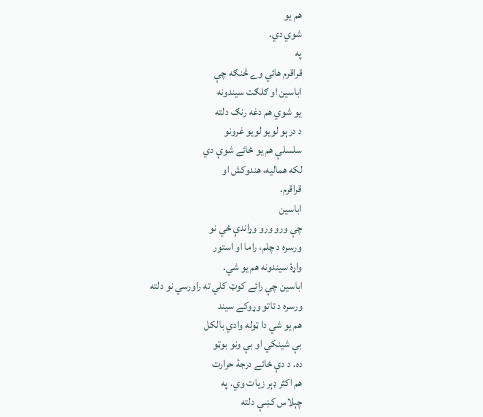هم يو
شوي دي.
په
قراقرم هائي وے څنګه چې
اباسين او ګلګت سيندونه
يو شوي هم دغه رنګ دلته
د درېو لويو لويو غرونو
سلسلې هم يو ځائے شوې دي
لکه هماليه، هندوکش او
قراقرم.
اباسين
چې ورو ورو وړاندې ځي نو
ورسره د چلم، راما او استور
واړۀ سيندونه هم يو شي.
اباسين چې رائے کوټ کلي ته راورسي نو دلته
ورسره د تاتو وړوکے سيند
هم يو شي دا ټوله وادي بالکل
بې شينکي او بې ونو بوټو
ده. د دې ځائے درجۀ حرارت
هم اکثر ډېر زيات وي. په
چېلاس کښې دلته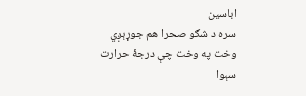اباسين
سره د شګو صحرا هم جوړېږي
وخت په وخت چې درجۀ حرارت
سېوا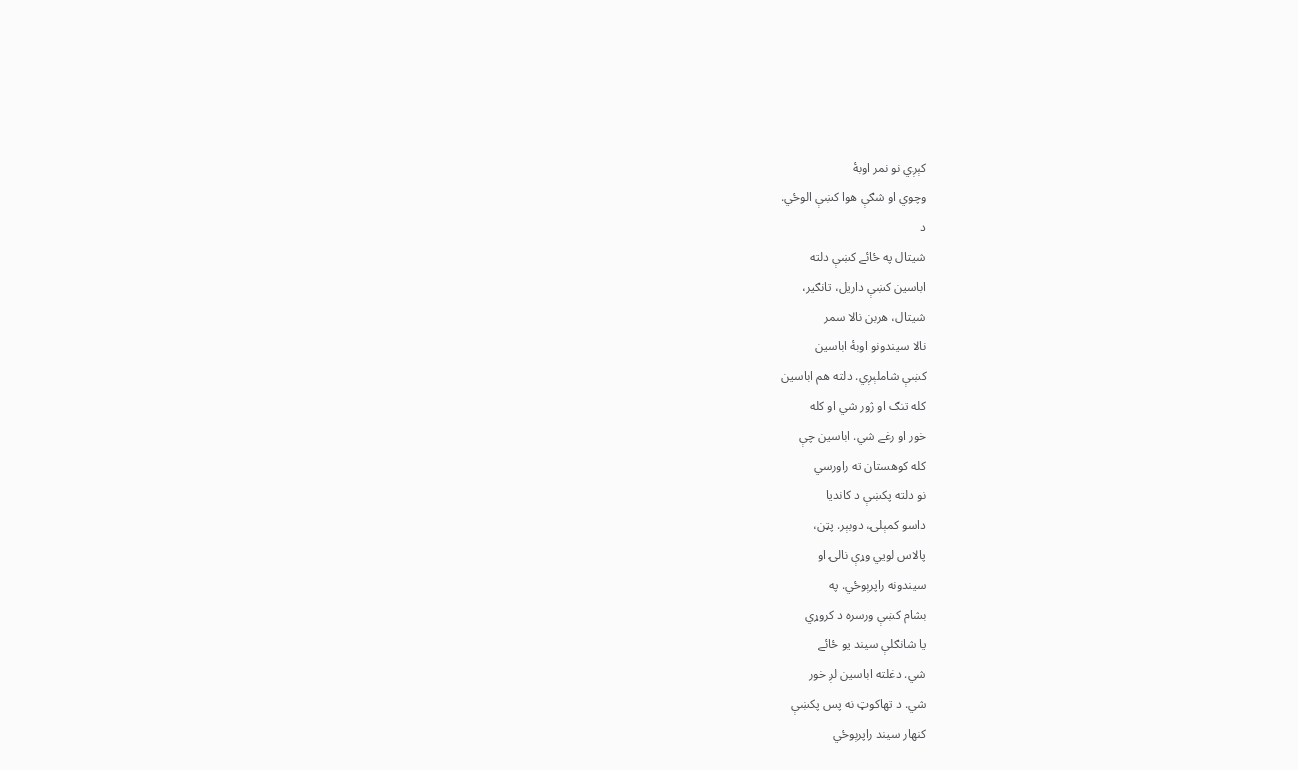کېږي نو نمر اوبۀ
وچوي او شګې هوا کښې الوځي.
د
شيتال په ځائے کښې دلته
اباسين کښې داريل، تانګير،
شيتال، هربن نالا سمر
نالا سيندونو اوبۀ اباسين
کښې شاملېږي. دلته هم اباسين
کله تنګ او ژور شي او کله
خور او رغے شي. اباسين چې
کله کوهستان ته راورسي
نو دلته پکښې د کانديا
داسو کمېلۍ، دوبېر. پټن،
پالاس لويي وړې نالۍ او
سيندونه راپرېوځي. په
بشام کښې ورسره د کروړي
يا شانګلې سيند يو ځائے
شي. دغلته اباسين لږ خور
شي. د تهاکوټ نه پس پکښې
کنهار سيند راپرېوځي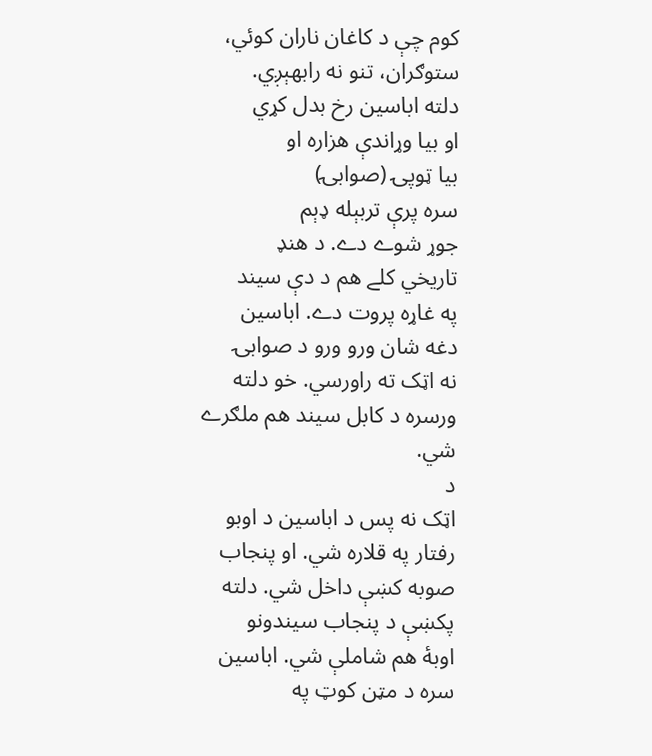کوم چې د کاغان ناران کوئي،
ستوګران، تنو نه رابهېږي.
دلته اباسين رخ بدل کړي
او بيا وړاندې هزاره او
بيا ټوپۍ (صوابۍ)
سره پرې تربېله ډېم
جوړ شوے دے. د هنډ
تاريخي کلے هم د دې سيند
په غاړه پروت دے. اباسين
دغه شان ورو ورو د صوابۍ
نه اټک ته راورسي. خو دلته
ورسره د کابل سيند هم ملګرے
شي.
د
اټک نه پس د اباسين د اوبو
رفتار په قلاره شي. او پنجاب
صوبه کښې داخل شي. دلته
پکښې د پنجاب سيندونو
اوبۀ هم شاملې شي. اباسين
سره د مټن کوټ په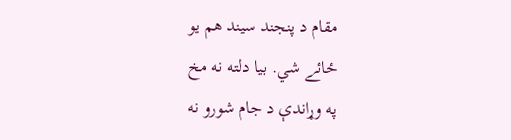مقام د پنجند سيند هم يو
ځائے شي. بيا دلته نه مخ
په وړاندې د جام شورو نه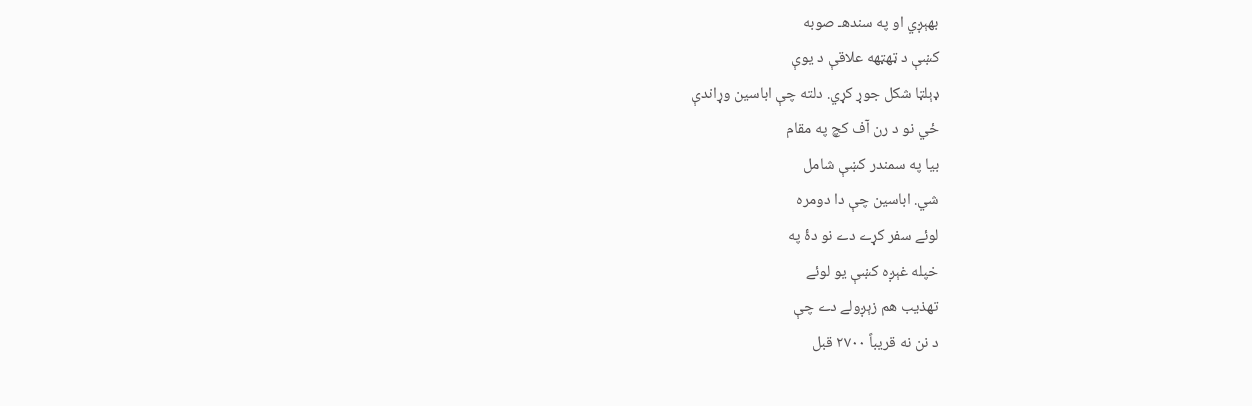بهېږي او په سندهـ صوبه
کښې د ټهټهه علاقې د يوې
ډېلټا شکل جوړ کړي. دلته چې اباسين وړاندې
ځي نو د رن آف کچ په مقام
بيا په سمندر کښې شامل
شي. اباسين چې دا دومره
لوئے سفر کړے دے نو دۀ په
خپله غېږه کښې يو لوئے
تهذيب هم زېږولے دے چې
د نن نه قريباً ٢٧٠٠ قبل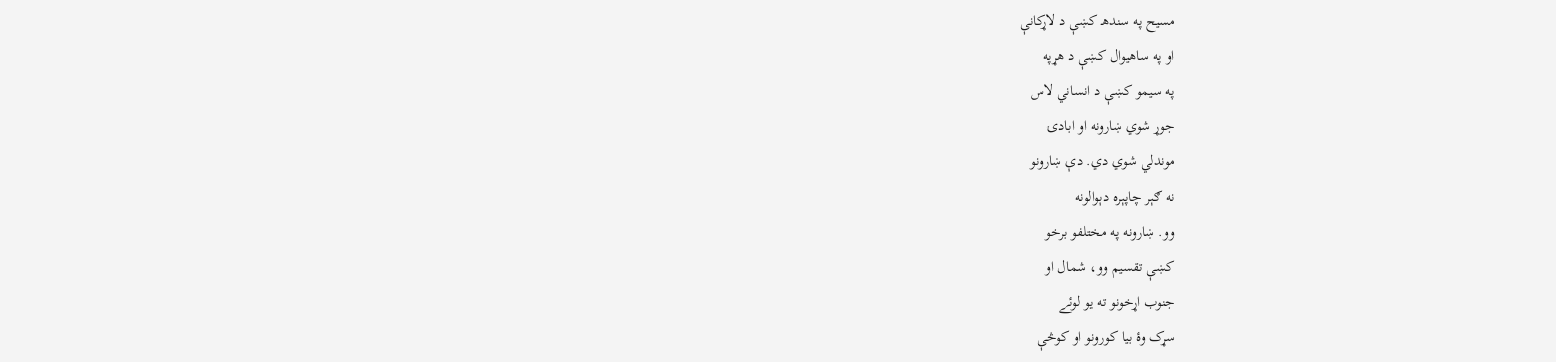مسيح په سندهـ کښې د لاړکانې
او په ساهيوال کښې د هړپه
په سيمو کښې د انساني لاس
جوړ شوي ښارونه او ابادۍ
موندلي شوي دي. دې ښارونو
نه ګېر چاپېره دېوالونه
وو. ښارونه په مختلفو برخو
کښې تقسيم وو، شمال او
جنوب اړخونو ته يو لوئے
سړک وۀ بيا کورونو او کوڅې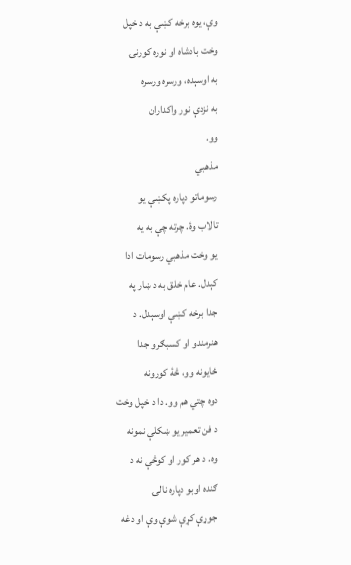وې، يوه برخه کښې به د خپل
وخت بادشاه او نوره کورنۍ
به اوسېده، ورسره ورسره
به نزدې نور واکداران
وو.
مذهبي
رسوماتو دپاره پکښې يو
تالاب وۀ. چرته چې به يه
يو وخت مذهبي رسومات ادا
کېدل. عام خلق به د ښار په
جدا برخه کښې اوسېدل. د
هنرمندو او کسبګرو جدا
ځايونه وو، څۀ کورونه
دوه چتي هم وو. دا د خپل وخت
د فن تعمير يو ښکلې نمونه
وه. د هر کور او کوڅې نه د
ګنده اوبو دپاره نالۍ
جوړې کړې شوې وې او دغه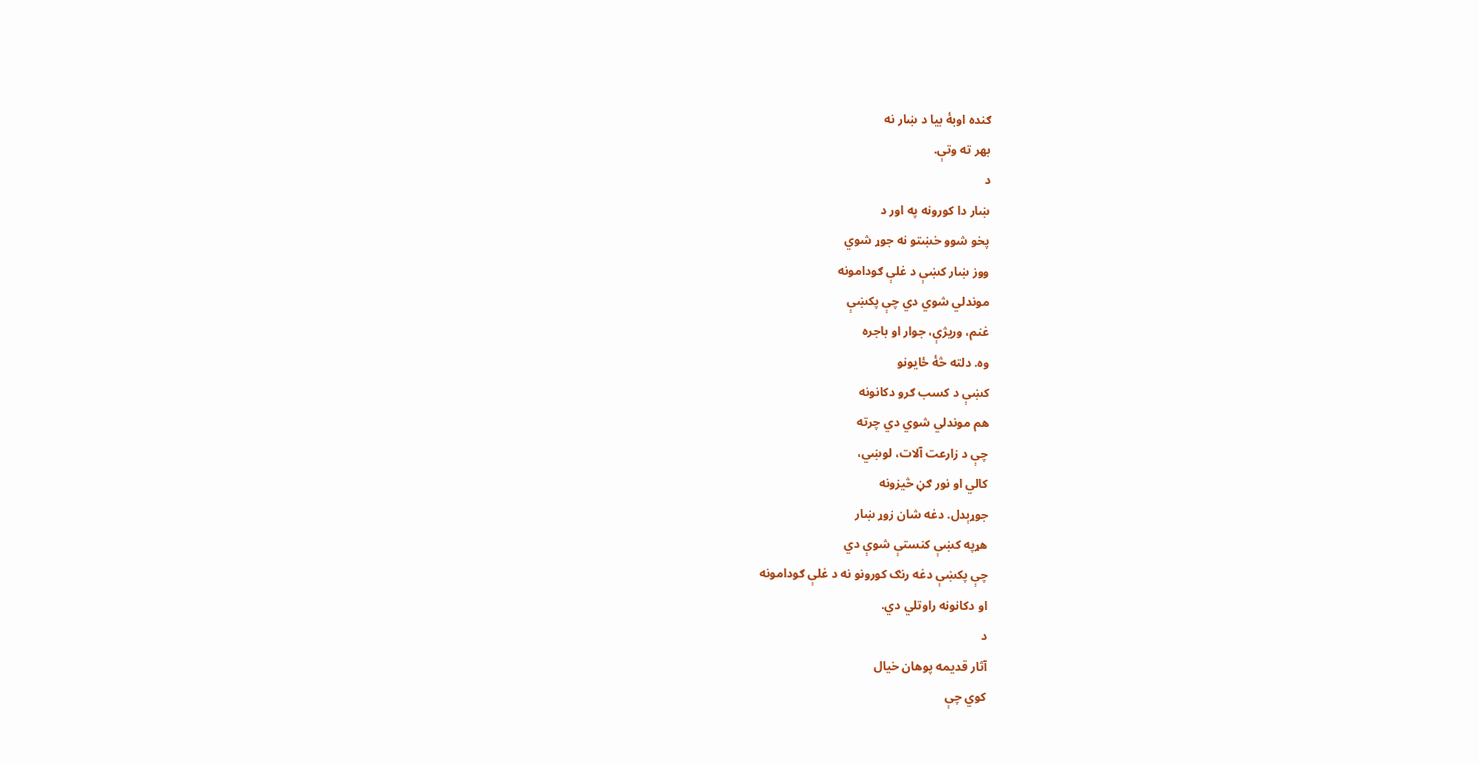ګنده اوبۀ بيا د ښار نه
بهر ته وتې.
د
ښار دا کورونه په اور د
پخو شوو خښتو نه جوړ شوي
ووز ښار کښې د غلې ګودامونه
موندلي شوي دي چې پکښې
غنم، وريژې، جوار او باجره
وه. دلته څۀ ځايونو
کښې د کسب ګرو دکانونه
هم موندلي شوي دي چرته
چې د زارعت آلات، لوښي،
کالي او نور ګڼ څيزونه
جوړېدل. دغه شان زوړ ښار
هړپه کښې کنستې شوې دي
چې پکښې دغه رنګ کورونو نه د غلې ګودامونه
او دکانونه راوتلي دي.
د
آثار قديمه پوهان خيال
کوي چې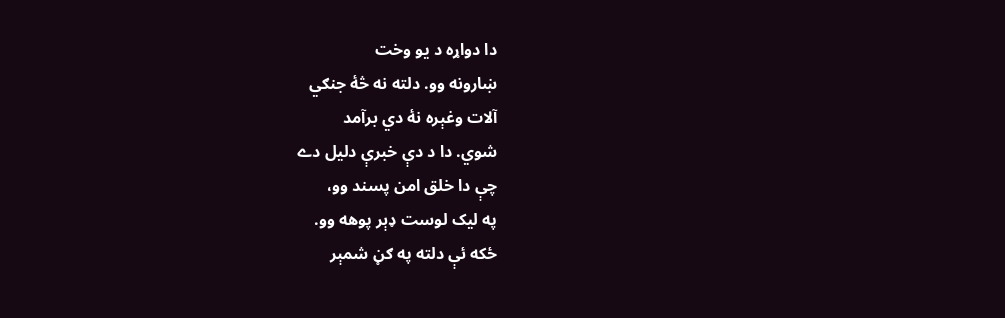دا دواړه د يو وخت
ښارونه وو. دلته نه څۀ جنګي
آلات وغېره نۀ دي برآمد
شوي. دا د دې خبرې دليل دے
چې دا خلق امن پسند وو،
په ليک لوست ډېر پوهه وو.
ځکه ئې دلته په ګڼ شمېر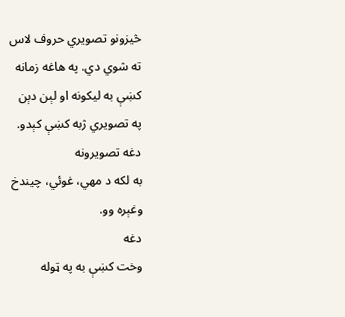څيزونو تصويري حروف لاس
ته شوي دي. په هاغه زمانه
کښې به ليکونه او لېن دېن
په تصويري ژبه کښې کېدو.
دغه تصويرونه
به لکه د مهي، غوئي، چيندخ
وغېره وو.
دغه
وخت کښې به په ټوله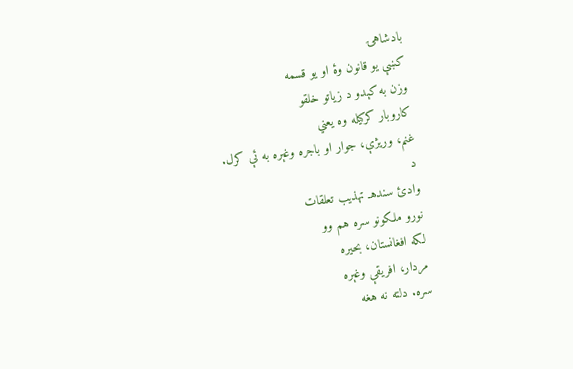بادشاهۍ
کښې يو قانون وۀ او يو قسمه
وزن به کېدو د زياتو خلقو
کاروبار کرکيله وه يعني
غنم، وريژې، جوار او باجره وغېره به ئې کرل.
د
وادئ سندهـ تهذيب تعلقات
نورو ملکونو سره هم وو
لکه افغانستان، بحيره
مردار، افريقې وغېره
سره. دلته نه هغه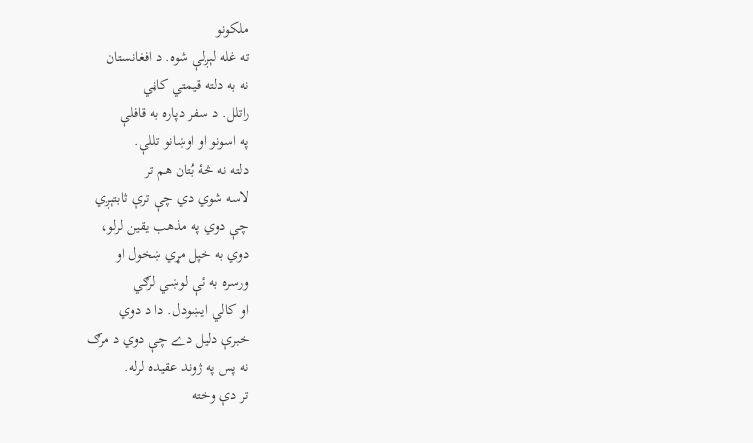ملکونو
ته غله لېږلې شوه. د افغانستان
نه به دلته قيمتي کاڼي
راتلل. د سفر دپاره به قافلې
په اسونو او اوښانو تللې.
دلته نه څۀ بُتان هم تر
لاسه شوي دي چې ترې ثابتېږي
چې دوي په مذهب يقين لرلو،
دوي به خپل مړي ښخول او
ورسره به ئې لوښـي لرګي
او کالي ايښودل. دا د دوي
خبرې دليل دے چې دوي د مرګ
نه پس په ژوند عقيده لرله.
تر دې وخته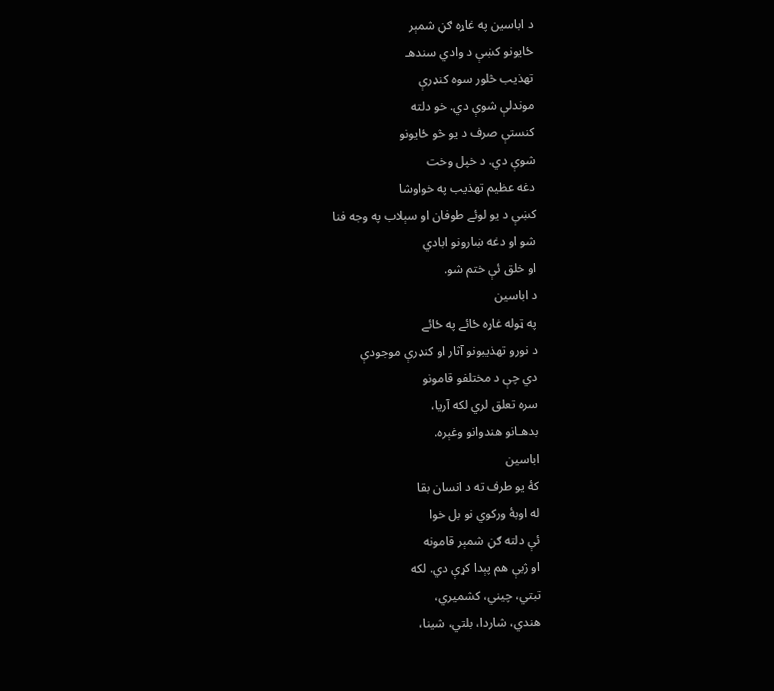د اباسين په غاړه ګڼ شمېر
ځايونو کښې د وادي سندهـ
تهذيب څلور سوه کنډرې
موندلې شوې دي. خو دلته
کنستې صرف د يو څو ځايونو
شوې دي. د خپل وخت
دغه عظيم تهذيب په خواوشا
کښې د يو لوئے طوفان او سېلاب په وجه فنا
شو او دغه ښارونو ابادي
او خلق ئې ختم شو.
د اباسين
په ټوله غاړه ځائے په ځائے
د نورو تهذيبونو آثار او کنډرې موجودې
دي چې د مختلفو قامونو
سره تعلق لري لکه آريا،
بدهـانو هندوانو وغېره.
اباسين
کۀ يو طرف ته د انسان بقا
له اوبۀ ورکوي نو بل خوا
ئې دلته ګڼ شمېر قامونه
او ژبې هم پېدا کړې دي. لکه
تبتي، چيني، کشميري،
هندي، شاردا، بلتي، شينا،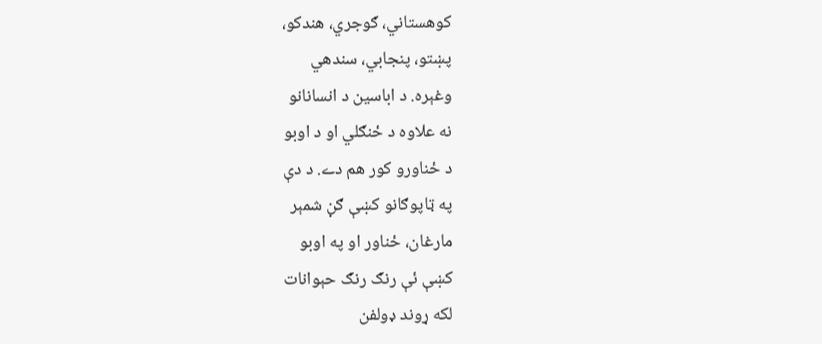کوهستاني، ګوجري، هندکو،
پښتو، پنجابي، سندهي
وغېره. د اباسين د انسانانو
نه علاوه د ځنګلي او د اوبو
د ځناورو کور هم دے. د دې
په ټاپوګانو کښې ګڼ شمېر
مارغان، ځناور او په اوبو
کښې ئې رنګ رنګ حېوانات
لکه ړوند ډولفن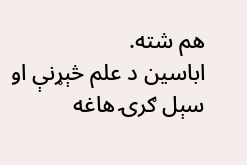هم شته.
اباسين د علم څېړنې او سېل ګرۍ هاغه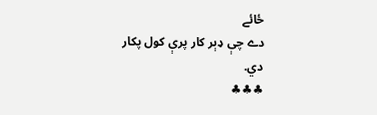ځائے
دے چې ډېر کار پرې کول پکار
دي.
♣♣♣